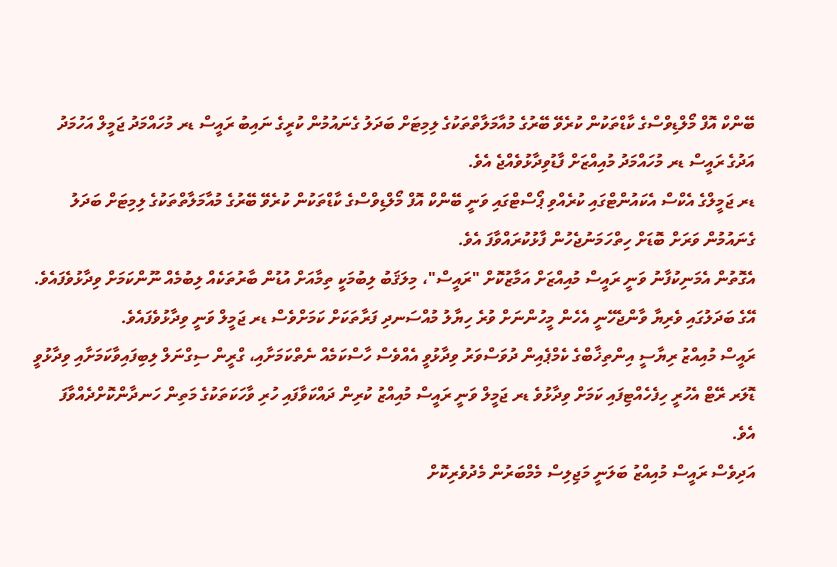ބޭންކް އޮފް މޯލްޑިވްސްގެ ކާޑްތަކުން ކުރެވޭ ބޭރުގެ މުއާމަލާތްތަކުގެ ލިމިޓަށް ބަދަލު ގެނައުމުން ކުރީގެ ނައިބު ރައީސް ޑރ މުހައްމަދު ޖަމީލް އަހުމަދު އަދުގެ ރައީސް ޑރ މުހައްމަދު މުއިއްޒަށް ފާޑުވިދާޅުވެއްޖެ އެވެ.
ޑރ ޖަމީލްގެ އެކްސް އެކައުންޓްގައި ކުރެއްވި ޕޯސްޓްގައި ވަނީ ބޭންކް އޮފް މޯލްޑިވްސްގެ ކާޑްތަކުން ކުރެވޭ ބޭރުގެ މުއާމަލާތްތަކުގެ ލިމިޓަށް ބަދަލު ގެނައުމުން ވަރަށް ބޮޑަށް ހިތްހަމަނުޖެހުން ފާޅުކުރައްވާފަ އެވެ.
އެގޮތުން އެމަނިކުފާނު ވަނީ ރައީސް މުއިއްޒަށް އަމާޒުކޮށް "ރައީސް"، މިލަޤަބު ލިބުމަކީ ތިމާއަށް އުޑުން ބާރުތަކެއް ލިބުމެއް ނޫންކަމަށް ވިދާޅުވެފައެވެ.
އޭގެ ބަދަލުގައި ވެރިޔާ ވާންޖެހޭނީ އެހެން މީހުންނަށް ވުރެ ހިޔާލު މުއްސަނދި ފަރާތަކަށް ކަމަށްވެސް ޑރ ޖަމީލް ވަނީ ވިދާޅުވެފައެވެ.
ރައީސް މުއިއްޒު ރިޔާސީ އިންތިޚާބްގެ ކެމްޕެއިން ދުވަސްވަރު ވިދާޅުވީ އެއްވެސް ހާސްކަމެއް ނެތްކަމަށާއި، ގްރީން ސިގްނަލް ލިބިފައިވާކަމަށާއި ވިދާޅުވީ ޑޮލަރ ރޭޓް އެހުރީ ހިފެހެއްޓިފައި ކަމަށް ވިދާޅުވެ ޑރ ޖަމީލް ވަނީ ރައީސް މުއިއްޒު ކުރިން ދައްކަވާފައި ހުރި ވާހަކަތަކުގެ މަތިން ހަނދާންކޮށްދެއްވާފަ އެވެ.
އަދިވެސް ރައީސް މުއިއްޒު ބަލަނީ މަޖިލިސް މެމްބަރުން މެދުވެރިކޮށް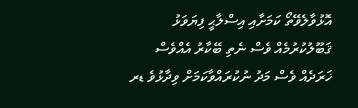އޮޅުވާލެވޭތޯ ކަމަށާއި އިސްލާޙީ ފިޔަވަޅު ޤަބޫލުކުރުމެއް ވެސް ނެތި ބޭކާރު އެއްވެސް ޚަރަދެއް ވެސް މަދު ނުކުރައްވާކަމަށް ވިދާޅުވެ ޑރ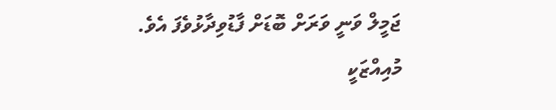ޖަމީލް ވަނީ ވަރަށް ބޮޑަށް ފާޑުވިދާޅުވެފަ އެވެ.
މުއިއްޒަކީ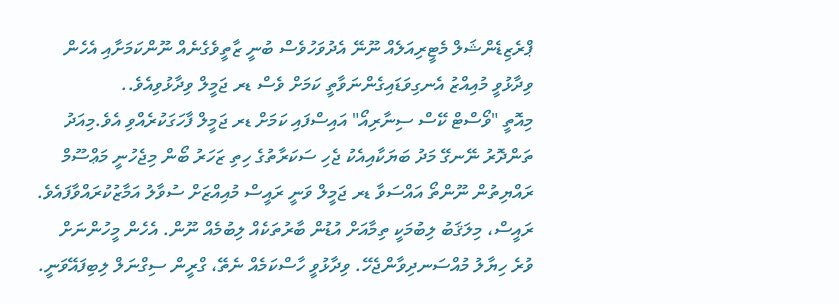ޕްރެޒިޑެންޝަލް މެޓީރިއަލެއް ނޫނޭ އެދުވަހުވެސް ބުނީ ޒާތީވެގެނެއް ނޫންކަމަށާއި އެހެން ވިދާޅުވީ މުއިއްޒު އެނގިވަޑައިގެންނަވާތީ ކަމަށް ވެސް ޑރ ޖަމީލް ވިދާޅުވިއެވެ..
މިއޮތީ "ވޯސްޓް ކޭސް ސިނާރިއޯ" އައިސްފައި ކަމަށް ޑރ ޖަމީލް ފާހަގަކުރެއްވި އެވެ.މިއަދު ތަންދޮރު ނޭނގޭ މަދު ބަޔަކާއިއެކު ޖެހި ސަކަރާތުގެ ހިތި ޒަހަރު ބޯން މިޖެހުނީ މަޢްސޫމް ރައްޔިތުން ނޫންތޯ އައްސަވާ ޑރ ޖަމީލް ވަނީ ރައީސް މުއިއްޒަށް ސުވާލު އަމާޒުކުރައްވާފައެވެ.
ރައީސް، މިލަޤަބު ލިބުމަކީ ތިމާއަށް އުޑުން ބާރުތަކެއް ލިބުމެއް ނޫން. އެހެން މީހުންނަށް ވުރެ ހިޔާލު މުއްސަނދިވާންޖެހޭ. ވިދާޅުވީ ހާސްކަމެއް ނެތޭ، ގްރީން ސިގްނަލް ލިބިފައޭވަނީ.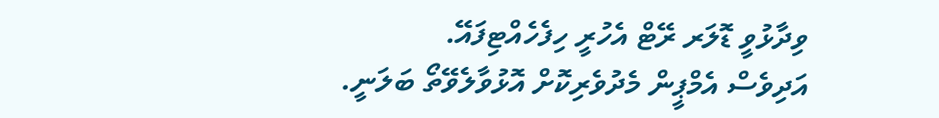ވިދާޅުވީ ޑޮލަރ ރޭޓް އެހުރީ ހިފެހެއްޓިފައޭ.
އަދިވެސް އެމްޕީން މެދުވެރިކޮށް އޮޅުވާލެވޭތޯ ބަލަނީ.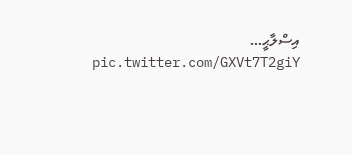އިސްލާޙީ… pic.twitter.com/GXVt7T2giY